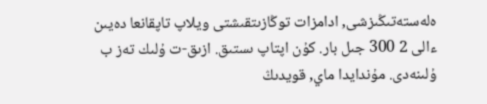ەلەستەتىڭىزشى, ادامزات توڭازىتقىشتى ويلاپ تاپقانعا دەيىن ءالى 2 300 جىل بار. كۇن اپتاپ ىستىق. ازىق-ت ۇلىك تەز ب ۇلىنەدى. مۇندايدا ماي, قويدىڭ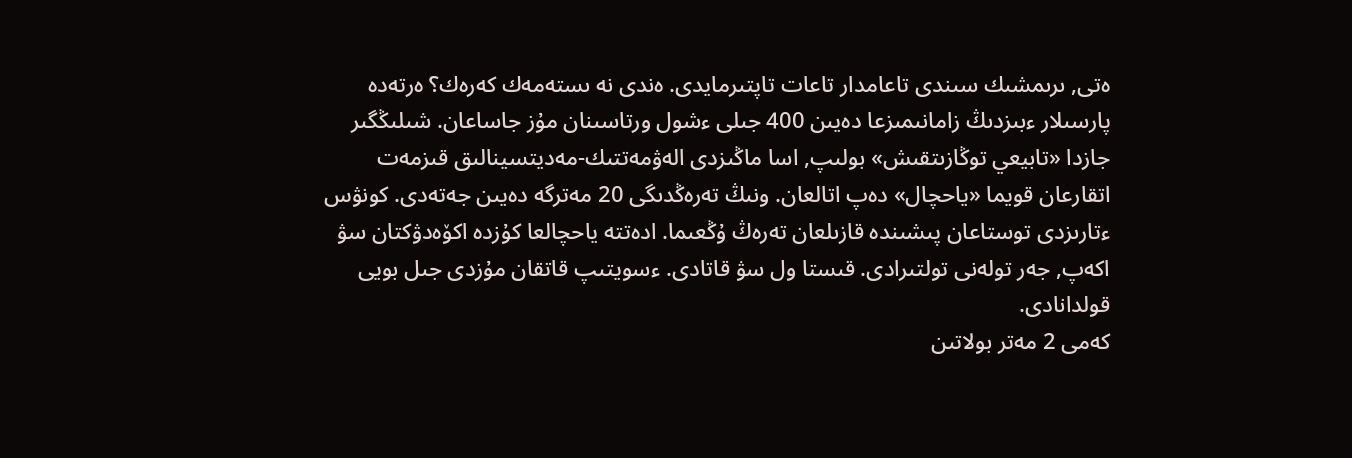ەتى, ىرىمشىك سىندى تاعامدار تاعات تاپتىرمايدى. ەندى نە ىستەمەك كەرەك؟ ەرتەدە پارسىلار ءبىزدىڭ زامانىمىزعا دەيىن 400 جىلى ءشول ورتاسىنان مۇز جاساعان. شىلىڭگىر جازدا «تابيعي توڭازىتقىش» بولىپ, اسا ماڭىزدى الەۋمەتتىك-مەديتسينالىق قىزمەت اتقارعان قويما «ياحچال» دەپ اتالعان. ونىڭ تەرەڭدىگى 20 مەترگە دەيىن جەتەدى. كونۋس ءتارىزدى توستاعان پىشىندە قازىلعان تەرەڭ ۇڭعىما. ادەتتە ياحچالعا كۇزدە اكۆەدۋكتان سۋ اكەپ, جەر تولەنى تولتىرادى. قىستا ول سۋ قاتادى. ءسويتىپ قاتقان مۇزدى جىل بويى قولدانادى.
كەمى 2 مەتر بولاتىن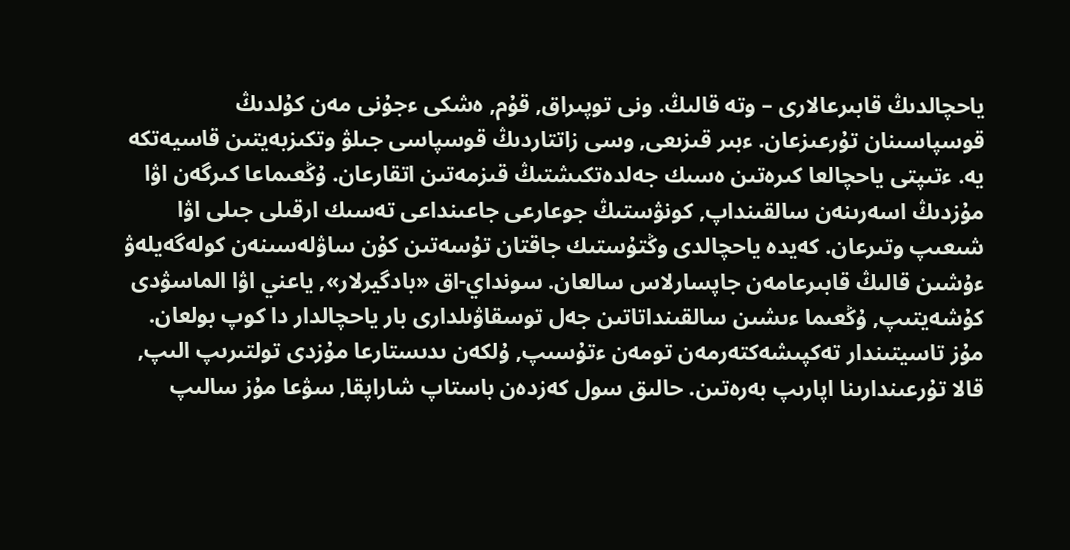ياحچالدىڭ قابىرعالارى – وتە قالىڭ. ونى توپىراق, قۇم, ەشكى ءجۇنى مەن كۇلدىڭ قوسپاسىنان تۇرعىزعان. ءبىر قىزىعى, وسى زاتتاردىڭ قوسپاسى جىلۋ وتكىزبەيتىن قاسيەتكە يە. ءتىپتى ياحچالعا كىرەتىن ەسىك جەلدەتكىشتىڭ قىزمەتىن اتقارعان. ۇڭعىماعا كىرگەن اۋا مۇزدىڭ اسەرىنەن سالقىنداپ, كونۋستىڭ جوعارعى جاعىنداعى تەسىك ارقىلى جىلى اۋا شىعىپ وتىرعان. كەيدە ياحچالدى وڭتۇستىك جاقتان تۇسەتىن كۇن ساۋلەسىنەن كولەگەيلەۋ ءۇشىن قالىڭ قابىرعامەن جاپسارلاس سالعان. سونداي-اق «بادگيرلار», ياعني اۋا الماسۋدى كۇشەيتىپ, ۇڭعىما ءىشىن سالقىنداتاتىن جەل توسقاۋىلدارى بار ياحچالدار دا كوپ بولعان. مۇز تاسيتىندار تەكپىشەكتەرمەن تومەن ءتۇسىپ, ۇلكەن ىدىستارعا مۇزدى تولتىرىپ الىپ, قالا تۇرعىندارىنا اپارىپ بەرەتىن. حالىق سول كەزدەن باستاپ شاراپقا, سۋعا مۇز سالىپ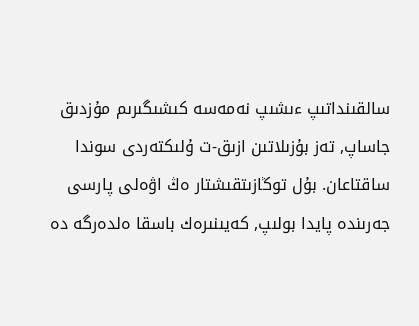سالقىنداتىپ ءىشىپ نەمەسە كىشىگىرىم مۇزدىق جاساپ, تەز بۇزىلاتىن ازىق-ت ۇلىكتەردى سوندا ساقتاعان. بۇل توڭازىتقىشتار ەڭ اۋەلى پارسى جەرىندە پايدا بولىپ, كەيىنىرەك باسقا ەلدەرگە دە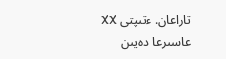تاراعان. ءتىپتى XX عاسىرعا دەيىن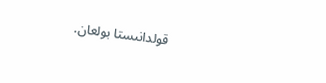قولدانىستا بولعان.